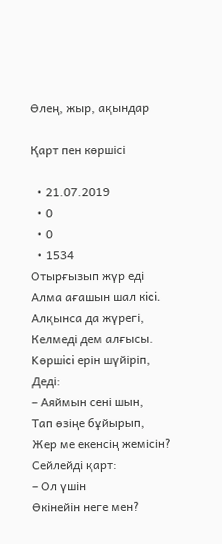Өлең, жыр, ақындар

Қарт пен көршісі

  • 21.07.2019
  • 0
  • 0
  • 1534
Отырғызып жүр еді
Алма ағашын шал кici.
Алқынса да жүрегі,
Келмеді дем алғысы.
Kөpшici ерін шүйіpiп,
Деді:
– Аяймын ceнi шын,
Тап өзіңе бұйырып,
Жер ме екенсің жемісін?
Сейлейді қарт:
– Ол үшін
Өкінейін неге мен?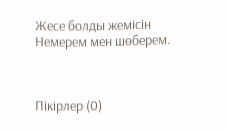Жесе болды жемісін
Немерем мен шөберем.



Пікірлер (0)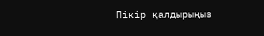Пікір қалдырыңыз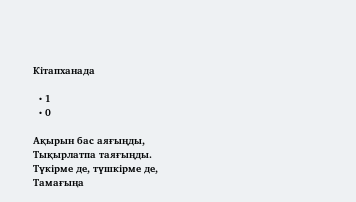Кітапханада

  • 1
  • 0

Ақырын бас аяғыңды,
Тықырлатпа таяғыңды.
Түкірме де, түшкірме де,
Тамағыңа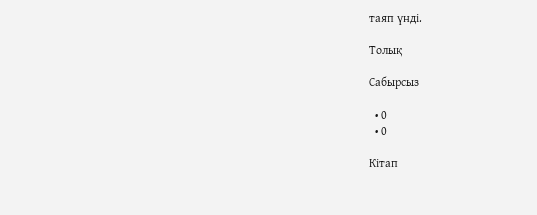таяп үнді.

Толық

Сабырсыз

  • 0
  • 0

Кітап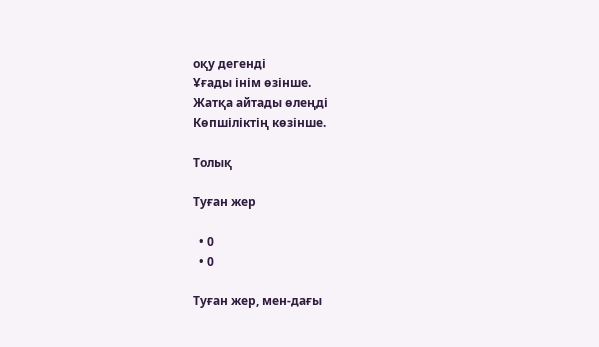оқу дегенді
Ұғады інім өзінше.
Жатқа айтады өлеңді
Көпшіліктің көзінше.

Толық

Туған жер

  • 0
  • 0

Туған жер, мен-дағы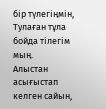бір түлегіңмін,
Тулаған тұла бойда тілегім мың.
Алыстан асығыстап келген сайын,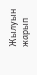Жылуын жарып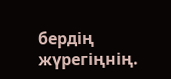бердің жүрегіңнің.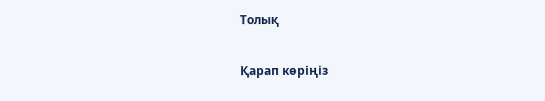Толық

Қарап көріңіз